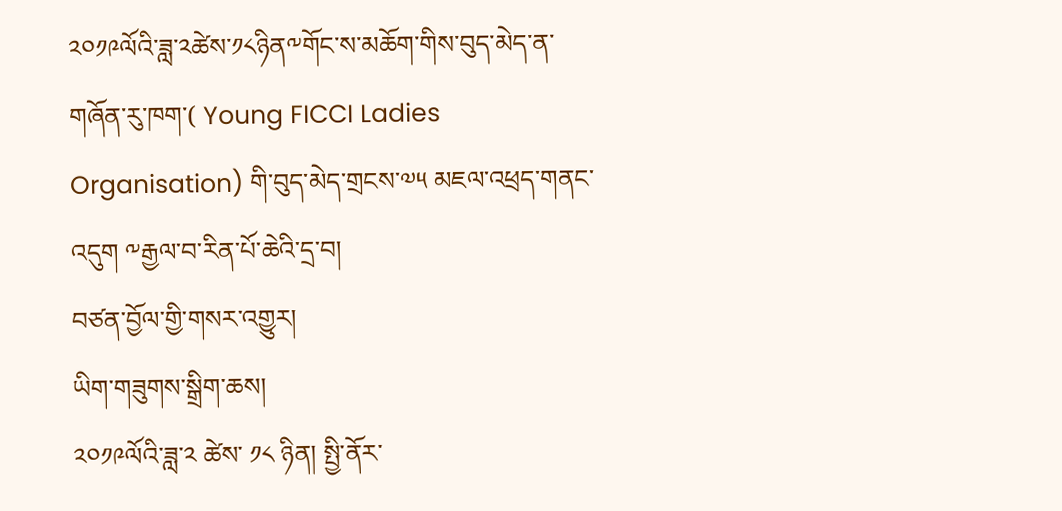༢༠༡༩ལོའི་ཟླ་༢ཚེས་༡༨ཉིན༸གོང་ས་མཆོག་གིས་བུད་མེད་ན་གཞོན་རུ་ཁག་( Young FICCI Ladies Organisation) གི་བུད་མེད་གྲངས་༧༥ མཇལ་འཕྲད་གནང་འདུག ༸རྒྱལ་བ་རིན་པོ་ཆེའི་དྲ་བ།
བཙན་བྱོལ་གྱི་གསར་འགྱུར།
ཡིག་གཟུགས་སྒྲིག་ཆས།
༢༠༡༩ལོའི་ཟླ་༢ ཚེས་ ༡༨ ཉིན། སྤྱི་ནོར་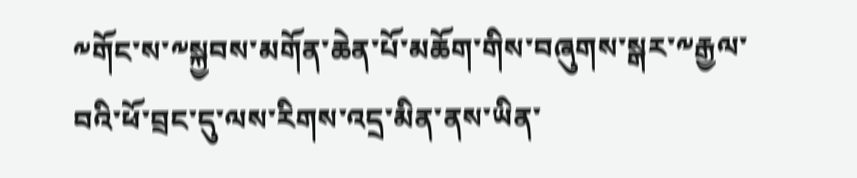༸གོང་ས་༸སྐྱབས་མགོན་ཆེན་པོ་མཆོག་གིས་བཞུགས་སྒར་༸རྒྱལ་བའི་ཕོ་བྲང་དུ་ལས་རིགས་འདྲ་མིན་ནས་ཡིན་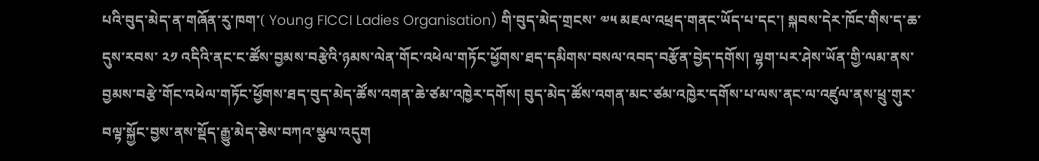པའི་བུད་མེད་ན་གཞོན་རུ་ཁག་( Young FICCI Ladies Organisation) གི་བུད་མེད་གྲངས་ ༧༥ མཇལ་འཕྲད་གནང་ཡོད་པ་དང་། སྐབས་དེར་ཁོང་གིས་ད་ཆ་དུས་རབས་ ༢༡ འདིའི་ནང་ང་ཚོས་བྱམས་བརྩེའི་ཉམས་ལེན་གོང་འཕེལ་གཏོང་ཕྱོགས་ཐད་དམིགས་བསལ་འབད་བརྩོན་བྱེད་དགོས། ལྷག་པར་ཤེས་ཡོན་གྱི་ལམ་ནས་བྱམས་བརྩེ་གོང་འཕེལ་གཏོང་ཕྱོགས་ཐད་བུད་མེད་ཚོས་འགན་ཆེ་ཙམ་འཁྱེར་དགོས། བུད་མེད་ཚོས་འགན་མང་ཙམ་འཁྱེར་དགོས་པ་ལས་ནང་ལ་འཛུལ་ནས་ཕྲུ་གུར་བལྟ་སྐྱོང་བྱས་ནས་སྡོད་རྒྱུ་མེད་ཅེས་བཀའ་སྩལ་འདུག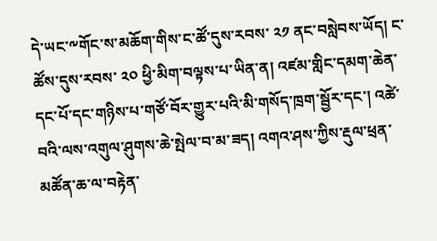དེ་ཡང་༸གོང་ས་མཆོག་གིས་ང་ཚོ་དུས་རབས་ ༢༡ ནང་བསླེབས་ཡོད། ང་ཚོས་དུས་རབས་ ༢༠ ཕྱི་མིག་བལྟས་པ་ཡིན་ན། འཛམ་གླིང་དམག་ཆེན་དང་པོ་དང་གཉིས་པ་གཙོ་བོར་གྱུར་པའི་མི་གསོད་ཁྲག་སྦྱོར་དང་། འཚེ་བའི་ལས་འགུལ་ཤུགས་ཆེ་སྤེལ་བ་མ་ཟད། འགའ་ཤས་ཀྱིས་རྡུལ་ཕྲན་མཚོན་ཆ་ལ་བརྟེན་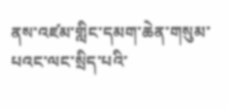ནས་འཛམ་གླིང་དམག་ཆེན་གསུམ་པའང་ལང་སྲིད་པའི་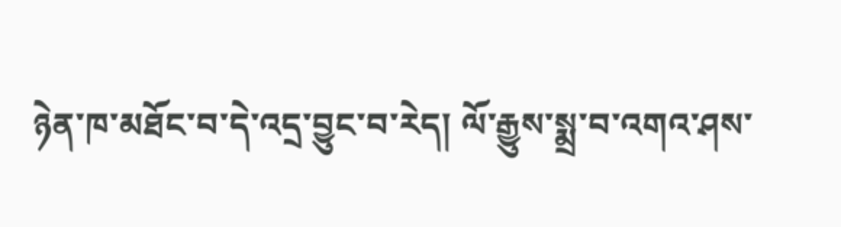ཉེན་ཁ་མཐོང་བ་དེ་འདྲ་བྱུང་བ་རེད། ལོ་རྒྱུས་སྨྲ་བ་འགའ་ཤས་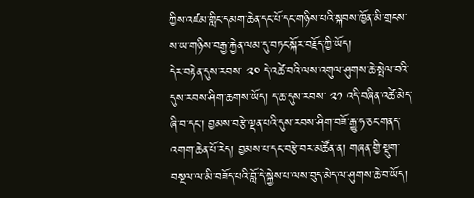ཀྱིས་འཛམ་གླིང་དམག་ཆེན་དང་པོ་དང་གཉིས་པའི་སྐབས་ཁྱོན་མི་གྲངས་ས་ཡ་གཉིས་བརྒྱ་རྐྱེན་ལམ་དུ་བཏང་སྐོར་བརྗོད་ཀྱི་ཡོད།
དེར་བརྟེན་དུས་རབས་ ༢༠ དེ་འཚེ་བའི་ལས་འགུལ་ཤུགས་ཆེ་སྤེལ་བའི་དུས་རབས་ཤིག་ཆགས་ཡོད། ད་ཆ་དུས་རབས་ ༢༡ འདི་བཞིན་འཚེ་མེད་ཞི་བ་དང་། བྱམས་བརྩེ་ལྡན་པའི་དུས་རབས་ཤིག་བཟོ་རྒྱུ་ཧ་ཅང་གནད་འགག་ཆེན་པོ་རེད། བྱམས་པ་དང་བརྩེ་བར་མཚོན་ན། གཞན་གྱི་སྡུག་བསྔལ་ལ་མི་བཟོད་པའི་བློ་དེ་སྐྱེས་པ་ལས་བུད་མེད་ལ་ཤུགས་ཆེ་བ་ཡོད།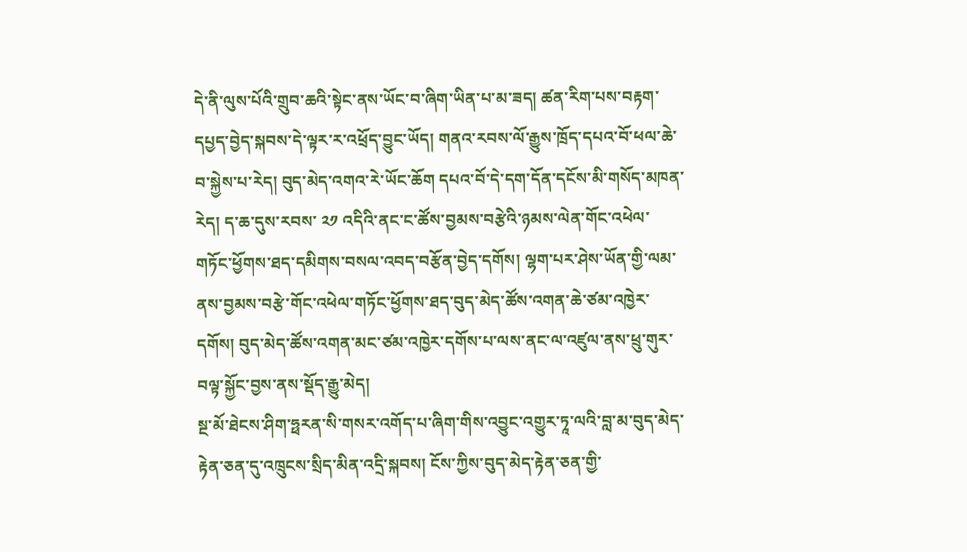དེ་ནི་ལུས་པོའི་གྲུབ་ཆའི་སྟེང་ནས་ཡོང་བ་ཞིག་ཡིན་པ་མ་ཟད། ཚན་རིག་པས་བརྟག་དཔྱད་བྱེད་སྐབས་དེ་ལྟར་ར་འཕྲོད་བྱུང་ཡོད། གནའ་རབས་ལོ་རྒྱུས་ཁྲོད་དཔའ་བོ་ཕལ་ཆེ་བ་སྐྱེས་པ་རེད། བུད་མེད་འགའ་རེ་ཡོང་ཆོག དཔའ་བོ་དེ་དག་དོན་དངོས་མི་གསོད་མཁན་རེད། ད་ཆ་དུས་རབས་ ༢༡ འདིའི་ནང་ང་ཚོས་བྱམས་བརྩེའི་ཉམས་ལེན་གོང་འཕེལ་གཏོང་ཕྱོགས་ཐད་དམིགས་བསལ་འབད་བརྩོན་བྱེད་དགོས། ལྷག་པར་ཤེས་ཡོན་གྱི་ལམ་ནས་བྱམས་བརྩེ་གོང་འཕེལ་གཏོང་ཕྱོགས་ཐད་བུད་མེད་ཚོས་འགན་ཆེ་ཙམ་འཁྱེར་དགོས། བུད་མེད་ཚོས་འགན་མང་ཙམ་འཁྱེར་དགོས་པ་ལས་ནང་ལ་འཛུལ་ནས་ཕྲུ་གུར་བལྟ་སྐྱོང་བྱས་ནས་སྡོད་རྒྱུ་མེད།
སྔ་མོ་ཐེངས་ཤིག་ཧྥརན་སི་གསར་འགོད་པ་ཞིག་གིས་འབྱུང་འགྱུར་ཏཱ་ལའི་བླ་མ་བུད་མེད་རྟེན་ཅན་དུ་འཁྲུངས་སྲིད་མིན་འདྲི་སྐབས། ངོས་ཀྱིས་བུད་མེད་རྟེན་ཅན་གྱི་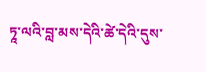ཏཱ་ལའི་བླ་མས་དེའི་ཚེ་དེའི་དུས་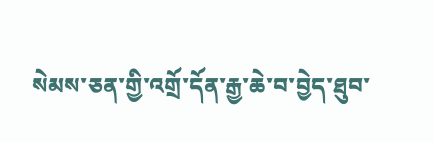སེམས་ཅན་གྱི་འགྲོ་དོན་རྒྱ་ཆེ་བ་བྱེད་ཐུབ་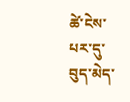ཚེ་ངེས་པར་དུ་བུད་མེད་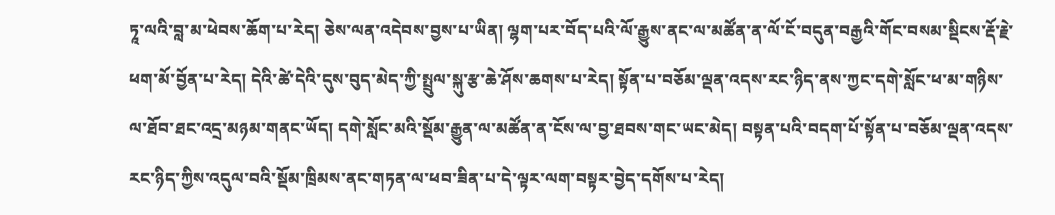ཏཱ་ལའི་བླ་མ་ཕེབས་ཆོག་པ་རེད། ཅེས་ལན་འདེབས་བྱས་པ་ཡིན། ལྷག་པར་བོད་པའི་ལོ་རྒྱུས་ནང་ལ་མཚོན་ན་ལོ་ངོ་བདུན་བརྒྱའི་གོང་བསམ་སྡིངས་རྡོ་རྗེ་ཕག་མོ་བྱོན་པ་རེད། དེའི་ཚེ་དེའི་དུས་བུད་མེད་ཀྱི་སྤྲུལ་སྐུ་རྩ་ཆེ་ཤོས་ཆགས་པ་རེད། སྟོན་པ་བཅོམ་ལྡན་འདས་རང་ཉིད་ནས་ཀྱང་དགེ་སློང་ཕ་མ་གཉིས་ལ་ཐོབ་ཐང་འདྲ་མཉམ་གནང་ཡོད། དགེ་སློང་མའི་སྡོམ་རྒྱུན་ལ་མཚོན་ན་ངོས་ལ་བྱ་ཐབས་གང་ཡང་མེད། བསྟན་པའི་བདག་པོ་སྟོན་པ་བཅོམ་ལྡན་འདས་རང་ཉིད་ཀྱིས་འདུལ་བའི་སྡོམ་ཁྲིམས་ནང་གཏན་ལ་ཕབ་ཟིན་པ་དེ་ལྟར་ལག་བསྟར་བྱེད་དགོས་པ་རེད།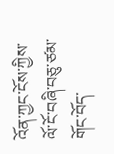འོན་ཀྱང་ངོས་ཀྱིས་ལོ་ངོ་བཞི་བཅུ་ཙམ་གོང་བོད་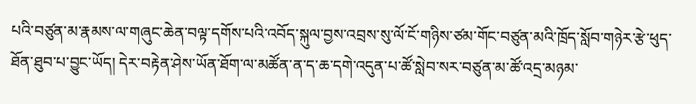པའི་བཙུན་མ་རྣམས་ལ་གཞུང་ཆེན་བལྟ་དགོས་པའི་འབོད་སྐུལ་བྱས་འབྲས་སུ་ལོ་ངོ་གཉིས་ཙམ་གོང་བཙུན་མའི་ཁྲོད་སློབ་གཉེར་རྩེ་ཕུད་ཐོན་ཐུབ་པ་བྱུང་ཡོད། དེར་བརྟེན་ཤེས་ཡོན་ཐོག་ལ་མཚོན་ན་ད་ཆ་དགེ་འདུན་པ་ཚོ་སླེབ་སར་བཙུན་མ་ཚོ་འདྲ་མཉམ་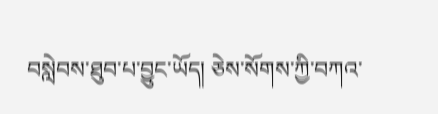བསླེབས་ཐུབ་པ་བྱུང་ཡོད། ཅེས་སོགས་ཀྱི་བཀའ་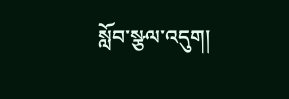སློབ་སྩལ་འདུག།